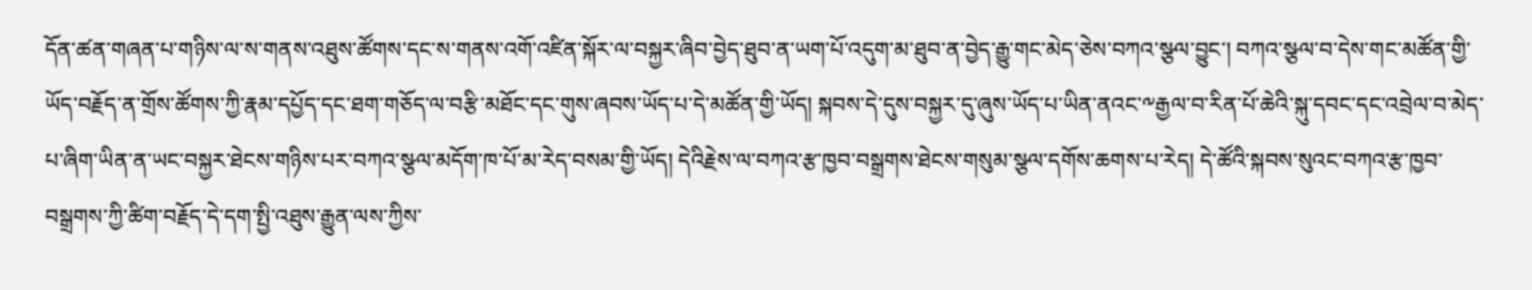དོན་ཚན་གཞན་པ་གཉིས་ལ་ས་གནས་འཐུས་ཚོགས་དང་ས་གནས་འགོ་འཛིན་སྐོར་ལ་བསྐྱར་ཞིབ་བྱེད་ཐུབ་ན་ཡག་པོ་འདུག་མ་ཐུབ་ན་བྱེད་རྒྱུ་གང་མེད་ཅེས་བཀའ་སྩལ་བྱུང་། བཀའ་སྩལ་བ་དེས་གང་མཚོན་གྱི་ཡོད་བརྗོད་ན་གྲོས་ཚོགས་ཀྱི་རྣམ་དཔྱོད་དང་ཐག་གཅོད་ལ་བརྩི་མཐོང་དང་གུས་ཞབས་ཡོད་པ་དེ་མཚོན་གྱི་ཡོད། སྐབས་དེ་དུས་བསྐྱར་དུ་ཞུས་ཡོད་པ་ཡིན་ནའང་༸རྒྱལ་བ་རིན་པོ་ཆེའི་སྐུ་དབང་དང་འབྲེལ་བ་མེད་པ་ཞིག་ཡིན་ན་ཡང་བསྐྱར་ཐེངས་གཉིས་པར་བཀའ་སྩལ་མདོག་ཁ་པོ་མ་རེད་བསམ་གྱི་ཡོད། དེའིརྗེས་ལ་བཀའ་རྩ་ཁྱབ་བསྒྲགས་ཐེངས་གསུམ་སྩལ་དགོས་ཆགས་པ་རེད། དེ་ཚོའི་སྐབས་སུའང་བཀའ་རྩ་ཁྱབ་བསྒྲགས་ཀྱི་ཚིག་བརྗོད་དེ་དག་སྤྱི་འཐུས་རྒྱུན་ལས་ཀྱིས་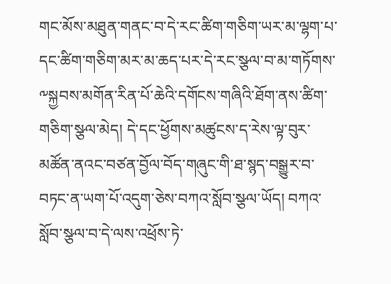གང་མོས་མཐུན་གནང་བ་དེ་རང་ཚིག་གཅིག་ཡར་མ་ལྷག་པ་དང་ཚིག་གཅིག་མར་མ་ཆད་པར་དེ་རང་སྩལ་བ་མ་གཏོགས་༸སྐྱབས་མགོན་རིན་པོ་ཆེའི་དགོངས་གཞིའི་ཐོག་ནས་ཚིག་གཅིག་སྩལ་མེད། དེ་དང་ཕྱོགས་མཚུངས་ད་རེས་ལྟ་བུར་མཚོན་ནའང་བཙན་བྱོལ་བོད་གཞུང་གི་ཐ་སྙད་བསྒྱུར་བ་བཏང་ན་ཡག་པོ་འདུག་ཅེས་བཀའ་སློབ་སྩལ་ཡོད། བཀའ་སློབ་སྩལ་བ་དེ་ལས་འཕྲོས་ཏེ་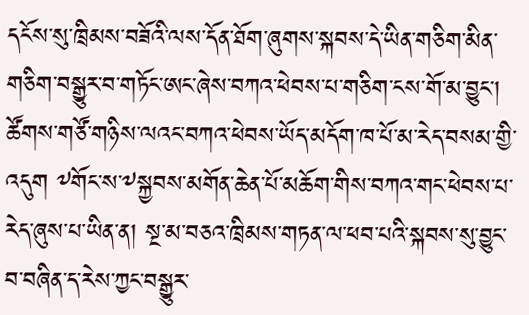དངོས་སུ་ཁྲིམས་བཟོའི་ལས་དོན་ཐོག་ཞུགས་སྐབས་དེ་ཡིན་གཅིག་མིན་གཅིག་བསྒྱུར་བ་གཏོང་ཨང་ཞེས་བཀའ་ཕེབས་པ་གཅིག་ངས་གོ་མ་བྱུང་། ཚོགས་གཙོ་གཉིས་ལའང་བཀའ་ཕེབས་ཡོད་མདོག་ཁ་པོ་མ་རེད་བསམ་གྱི་འདུག ༸གོང་ས་༸སྐྱབས་མགོན་ཆེན་པོ་མཆོག་གིས་བཀའ་གང་ཕེབས་པ་རེད་ཞུས་པ་ཡིན་ན། སྔ་མ་བཅའ་ཁྲིམས་གཏན་ལ་ཕབ་པའི་སྐབས་སུ་བྱུང་བ་བཞིན་ད་རེས་ཀྱང་བསྒྱུར་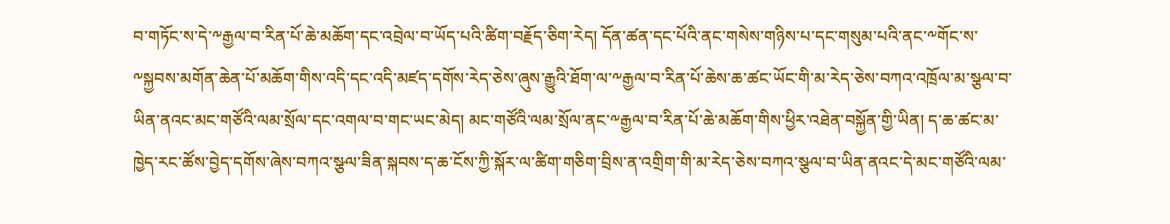བ་གཏོང་ས་དེ་༸རྒྱལ་བ་རིན་པོ་ཆེ་མཆོག་དང་འབྲེལ་བ་ཡོད་པའི་ཚིག་བརྗོད་ཅིག་རེད། དོན་ཚན་དང་པོའི་ནང་གསེས་གཉིས་པ་དང་གསུམ་པའི་ནང་༸གོང་ས་༸སྐྱབས་མགོན་ཆེན་པོ་མཆོག་གིས་འདི་དང་འདི་མཛད་དགོས་རེད་ཅེས་ཞུས་རྒྱུའི་ཐོག་ལ་༸རྒྱལ་བ་རིན་པོ་ཆེས་ཆ་ཚང་ཡོང་གི་མ་རེད་ཅེས་བཀའ་འཁྲོལ་མ་སྩལ་བ་ཡིན་ནའང་མང་གཙོའི་ལམ་སྲོལ་དང་འགལ་བ་གང་ཡང་མེད། མང་གཙོའི་ལམ་སྲོལ་ནང་༸རྒྱལ་བ་རིན་པོ་ཆེ་མཆོག་གིས་ཕྱིར་འཐེན་བསྐྱོན་གྱི་ཡིན། ད་ཆ་ཚང་མ་ཁྱེད་རང་ཚོས་བྱེད་དགོས་ཞེས་བཀའ་སྩལ་ཟིན་སྐབས་ད་ཆ་ངོས་ཀྱི་སྐོར་ལ་ཚིག་གཅིག་བྲིས་ན་འགྲིག་གི་མ་རེད་ཅེས་བཀའ་སྩལ་བ་ཡིན་ནའང་དེ་མང་གཙོའི་ལམ་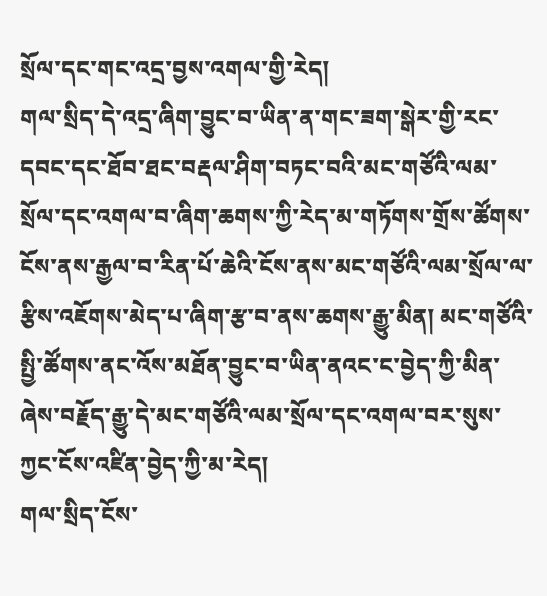སྲོལ་དང་གང་འདྲ་བྱས་འགལ་གྱི་རེད།
གལ་སྲིད་དེ་འདྲ་ཞིག་བྱུང་བ་ཡིན་ན་གང་ཟག་སྒེར་གྱི་རང་དབང་དང་ཐོབ་ཐང་བརྡལ་ཤིག་བཏང་བའི་མང་གཙོའི་ལམ་སྲོལ་དང་འགལ་བ་ཞིག་ཆགས་ཀྱི་རེད་མ་གཏོགས་གྲོས་ཚོགས་ངོས་ནས་རྒྱལ་བ་རིན་པོ་ཆེའི་ངོས་ནས་མང་གཙོའི་ལམ་སྲོལ་ལ་རྩིས་འཇོགས་མེད་པ་ཞིག་རྩ་བ་ནས་ཆགས་རྒྱུ་མིན། མང་གཙོའི་སྤྱི་ཚོགས་ནང་འོས་མཐོན་བྱུང་བ་ཡིན་ནའང་ང་བྱེད་ཀྱི་མིན་ཞེས་བརྗོད་རྒྱུ་དེ་མང་གཙོའི་ལམ་སྲོལ་དང་འགལ་བར་སུས་ཀྱང་ངོས་འཛིན་བྱེད་ཀྱི་མ་རེད།
གལ་སྲིད་ངོས་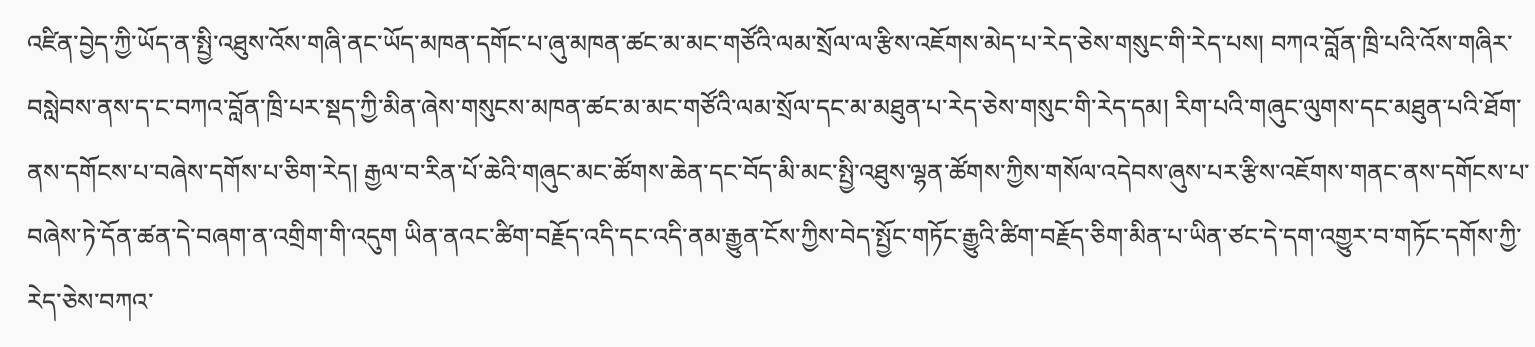འཛིན་བྱེད་ཀྱི་ཡོད་ན་སྤྱི་འཐུས་འོས་གཞི་ནང་ཡོད་མཁན་དགོང་པ་ཞུ་མཁན་ཚང་མ་མང་གཙོའི་ལམ་སྲོལ་ལ་རྩིས་འཇོགས་མེད་པ་རེད་ཅེས་གསུང་གི་རེད་པས། བཀའ་བློན་ཁྲི་པའི་འོས་གཞིར་བསླེབས་ནས་ད་ང་བཀའ་བློན་ཁྲི་པར་སྡད་ཀྱི་མིན་ཞེས་གསུངས་མཁན་ཚང་མ་མང་གཙོའི་ལམ་སྲོལ་དང་མ་མཐུན་པ་རེད་ཅེས་གསུང་གི་རེད་དམ། རིག་པའི་གཞུང་ལུགས་དང་མཐུན་པའི་ཐོག་ནས་དགོངས་པ་བཞེས་དགོས་པ་ཅིག་རེད། རྒྱལ་བ་རིན་པོ་ཆེའི་གཞུང་མང་ཚོགས་ཆེན་དང་བོད་མི་མང་སྤྱི་འཐུས་ལྷན་ཚོགས་ཀྱིས་གསོལ་འདེབས་ཞུས་པར་རྩིས་འཇོགས་གནང་ནས་དགོངས་པ་བཞེས་ཏེ་དོན་ཚན་དེ་བཞག་ན་འགྲིག་གི་འདུག ཡིན་ནའང་ཚིག་བརྗོད་འདི་དང་འདི་ནམ་རྒྱུན་ངོས་ཀྱིས་བེད་སྤྱོང་གཏོང་རྒྱུའི་ཚིག་བརྗོད་ཅིག་མིན་པ་ཡིན་ཙང་དེ་དག་འགྱུར་བ་གཏོང་དགོས་ཀྱི་རེད་ཅེས་བཀའ་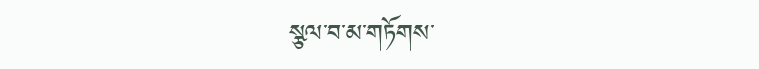སྩལ་བ་མ་གཏོགས་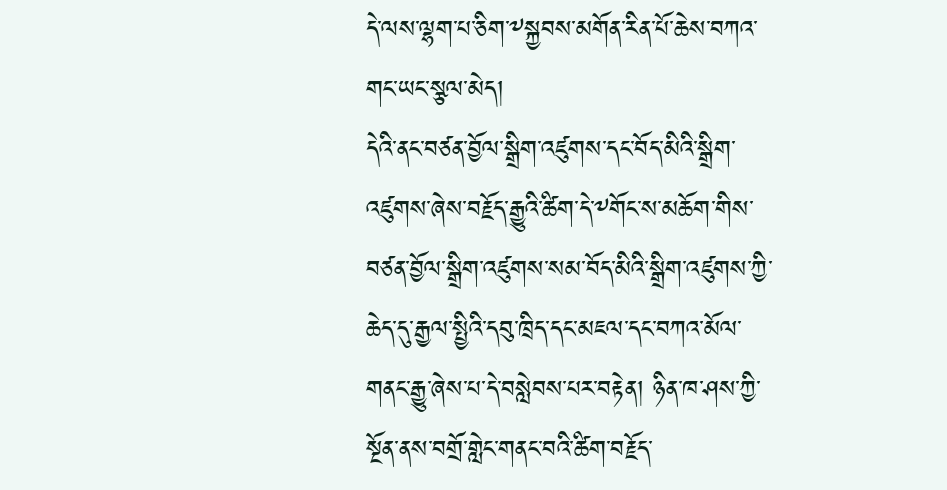དེ་ལས་ལྷག་པ་ཅིག་༸སྐྱབས་མགོན་རིན་པོ་ཆེས་བཀའ་གང་ཡང་སྩལ་མེད།
དེའི་ནང་བཙན་བྱོལ་སྒྲིག་འཛུགས་དང་བོད་མིའི་སྒྲིག་འཛུགས་ཞེས་བརྗོད་རྒྱུའི་ཚིག་དེ་༸གོང་ས་མཆོག་གིས་བཙན་བྱོལ་སྒྲིག་འཛུགས་སམ་བོད་མིའི་སྒྲིག་འཛུགས་ཀྱི་ཆེད་དུ་རྒྱལ་སྤྱིའི་དབུ་ཁྲིད་དང་མཇལ་དང་བཀའ་མོལ་གནང་རྒྱུ་ཞེས་པ་དེ་བསླེབས་པར་བརྟེན། ཉིན་ཁ་ཤས་ཀྱི་སྔོན་ནས་བགྲོ་གླེང་གནང་བའི་ཚིག་བརྗོད་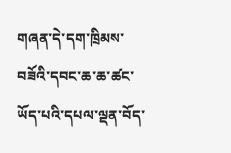གཞན་དེ་དག་ཁྲིམས་བཟོའི་དབང་ཆ་ཆ་ཚང་ཡོད་པའི་དཔལ་ལྡན་བོད་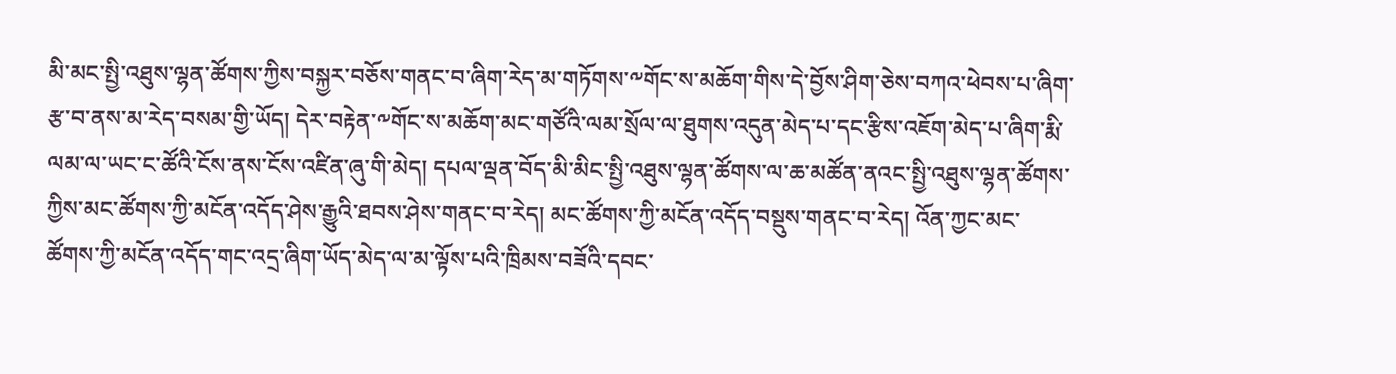མི་མང་སྤྱི་འཐུས་ལྷན་ཚོགས་ཀྱིས་བསྐྱར་བཅོས་གནང་བ་ཞིག་རེད་མ་གཏོགས་༸གོང་ས་མཆོག་གིས་དེ་བྱོས་ཤིག་ཅེས་བཀའ་ཕེབས་པ་ཞིག་རྩ་བ་ནས་མ་རེད་བསམ་གྱི་ཡོད། དེར་བརྟེན་༸གོང་ས་མཆོག་མང་གཙོའི་ལམ་སྲོལ་ལ་ཐུགས་འདུན་མེད་པ་དང་རྩིས་འཇོག་མེད་པ་ཞིག་རྨི་ལམ་ལ་ཡང་ང་ཚོའི་ངོས་ནས་ངོས་འཛིན་ཞུ་གི་མེད། དཔལ་ལྡན་བོད་མི་མིང་སྤྱི་འཐུས་ལྷན་ཚོགས་ལ་ཆ་མཚོན་ནའང་སྤྱི་འཐུས་ལྷན་ཚོགས་ཀྱིས་མང་ཚོགས་ཀྱི་མངོན་འདོད་ཤེས་རྒྱུའི་ཐབས་ཤེས་གནང་བ་རེད། མང་ཚོགས་ཀྱི་མངོན་འདོད་བསྡུས་གནང་བ་རེད། འོན་ཀྱང་མང་ཚོགས་ཀྱི་མངོན་འདོད་གང་འདྲ་ཞིག་ཡོད་མེད་ལ་མ་ལྟོས་པའི་ཁྲིམས་བཟོའི་དབང་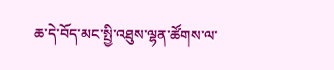ཆ་དེ་བོད་མང་སྤྱི་འཐུས་ལྷན་ཚོགས་ལ་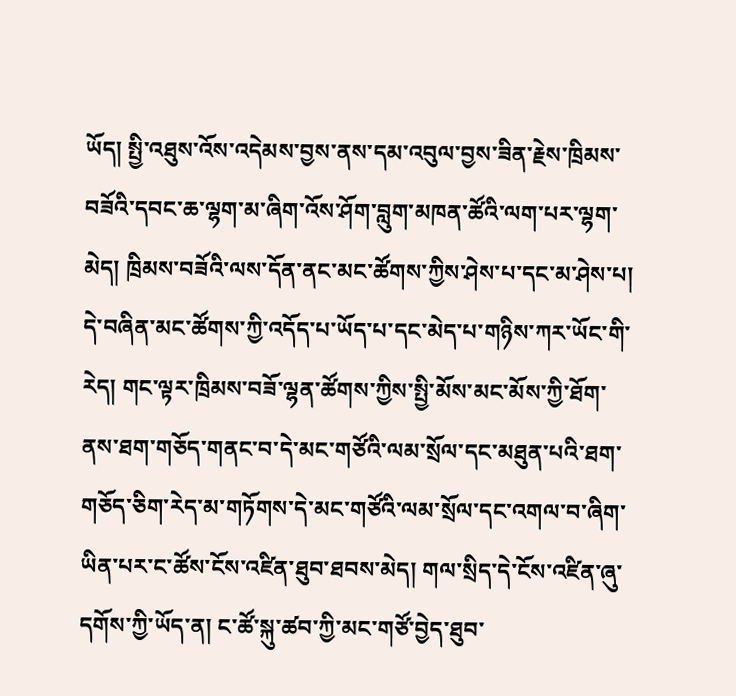ཡོད། སྤྱི་འཐུས་འོས་འདེམས་བྱས་ནས་དམ་འབུལ་བྱས་ཟིན་རྗེས་ཁྲིམས་བཟོའི་དབང་ཆ་ལྷག་མ་ཞིག་འོས་ཤོག་བླུག་མཁན་ཚོའི་ལག་པར་ལྷག་མེད། ཁྲིམས་བཟོའི་ལས་དོན་ནང་མང་ཚོགས་ཀྱིས་ཤེས་པ་དང་མ་ཤེས་པ། དེ་བཞིན་མང་ཚོགས་ཀྱི་འདོད་པ་ཡོད་པ་དང་མེད་པ་གཉིས་ཀར་ཡོང་གི་རེད། གང་ལྟར་ཁྲིམས་བཟོ་ལྷན་ཚོགས་ཀྱིས་སྤྱི་མོས་མང་མོས་ཀྱི་ཐོག་ནས་ཐག་གཅོད་གནང་བ་དེ་མང་གཙོའི་ལམ་སྲོལ་དང་མཐུན་པའི་ཐག་གཅོད་ཅིག་རེད་མ་གཏོགས་དེ་མང་གཙོའི་ལམ་སྲོལ་དང་འགལ་བ་ཞིག་ཡིན་པར་ང་ཚོས་ངོས་འཛིན་ཐུབ་ཐབས་མེད། གལ་སྲིད་དེ་ངོས་འཛིན་ཞུ་དགོས་ཀྱི་ཡོད་ན། ང་ཚོ་སྐུ་ཚབ་ཀྱི་མང་གཙོ་བྱེད་ཐུབ་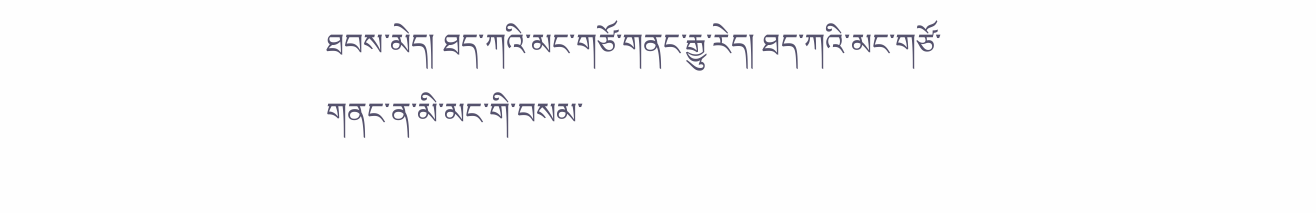ཐབས་མེད། ཐད་ཀའི་མང་གཙོ་གནང་རྒྱུ་རེད། ཐད་ཀའི་མང་གཙོ་གནང་ན་མི་མང་གི་བསམ་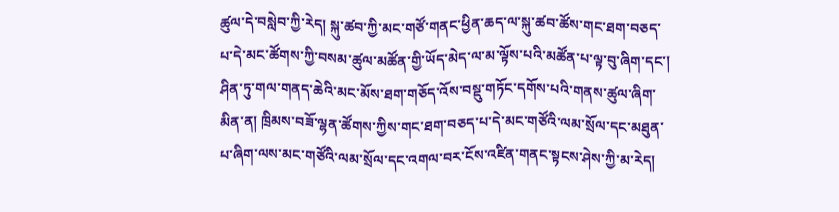ཚུལ་དེ་བསླེབ་ཀྱི་རེད། སྐུ་ཚབ་ཀྱི་མང་གཙོ་གནང་ཕྱིན་ཆད་ལ་སྐུ་ཚབ་ཚོས་གང་ཐག་བཅད་པ་དེ་མང་ཚོགས་ཀྱི་བསམ་ཚུལ་མཚོན་གྱི་ཡོད་མེད་ལ་མ་ལྟོས་པའི་མཚོན་པ་ལྟ་བུ་ཞིག་དང་། ཤིན་ཏུ་གལ་གནད་ཆེའི་མང་མོས་ཐག་གཅོད་འོས་བསྡུ་གཏོང་དགོས་པའི་གནས་ཚུལ་ཞིག་མིན་ན། ཁྲིམས་བཟོ་ལྷན་ཚོགས་ཀྱིས་གང་ཐག་བཅད་པ་དེ་མང་གཙོའི་ལམ་སྲོལ་དང་མཐུན་པ་ཞིག་ལས་མང་གཙོའི་ལམ་སྲོལ་དང་འགལ་བར་ངོས་འཛིན་གནང་སྟངས་ཤེས་ཀྱི་མ་རེད།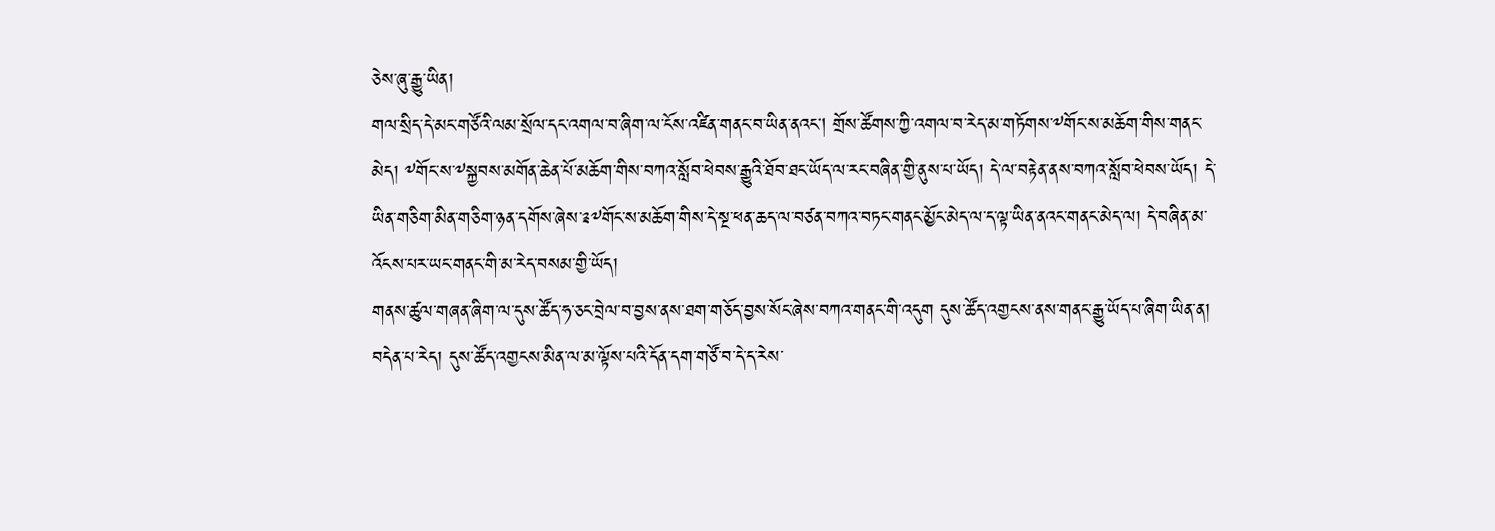ཅེས་ཞུ་རྒྱུ་ཡིན།
གལ་སྲིད་དེ་མང་གཙོའི་ལམ་སྲོལ་དང་འགལ་བ་ཞིག་ལ་ངོས་འཛིན་གནང་བ་ཡིན་ནའང། གྲོས་ཚོགས་ཀྱི་འགལ་བ་རེད་མ་གཏོགས་༸གོང་ས་མཆོག་གིས་གནང་མེད། ༸གོང་ས་༸སྐྱབས་མགོན་ཆེན་པོ་མཆོག་གིས་བཀའ་སློབ་ཕེབས་རྒྱུའི་ཐོབ་ཐང་ཡོད་ལ་རང་བཞིན་གྱི་ནུས་པ་ཡོད། དེ་ལ་བརྟེན་ནས་བཀའ་སློབ་ཕེབས་ཡོད། དེ་ཡིན་གཅིག་མིན་གཅིག་ཉན་དགོས་ཞེས་༉༸གོང་ས་མཆོག་གིས་དེ་སྔ་ཕན་ཆད་ལ་བཙན་བཀའ་བཏང་གནང་མྱོང་མེད་ལ་ད་ལྟ་ཡིན་ནའང་གནང་མེད་ལ། དེ་བཞིན་མ་འོངས་པར་ཡང་གནང་གི་མ་རེད་བསམ་གྱི་ཡོད།
གནས་ཚུལ་གཞན་ཞིག་ལ་དུས་ཚོད་ཧ་ཅང་བྲེལ་བ་བྱས་ནས་ཐག་གཅོད་བྱས་སོང་ཞེས་བཀའ་གནང་གི་འདུག དུས་ཚོད་འགྱངས་ནས་གནང་རྒྱུ་ཡོད་པ་ཞིག་ཡིན་ན། བདེན་པ་རེད། དུས་ཚོད་འགྱངས་མིན་ལ་མ་ལྟོས་པའི་དོན་དག་གཙོ་བ་དེ་ད་རེས་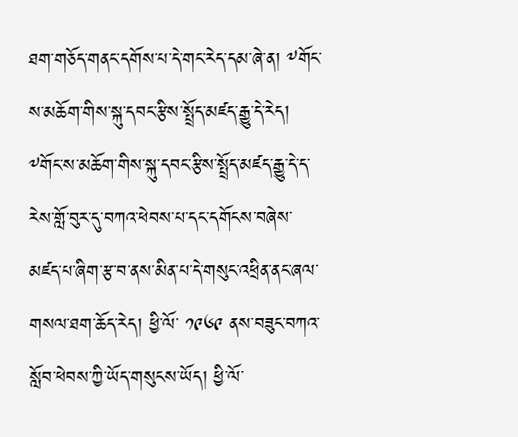ཐག་གཅོད་གནང་དགོས་པ་དེ་གང་རེད་དམ་ཞེ་ན། ༸གོང་ས་མཆོག་གིས་སྐུ་དབང་རྩིས་སྤྲོད་མཛད་རྒྱུ་དེ་རེད། ༸གོང་ས་མཆོག་གིས་སྐུ་དབང་རྩིས་སྤྲོད་མཛད་རྒྱུ་དེ་ད་རེས་གློ་བུར་དུ་བཀའ་ཕེབས་པ་དང་དགོངས་བཞེས་མཛད་པ་ཞིག་རྩ་བ་ནས་མིན་པ་དེ་གསུང་འཕྲིན་ནང་ཞལ་གསལ་ཐག་ཆོད་རེད། ཕྱི་ལོ་ ༡༩༦༩ ནས་བཟུང་བཀའ་སློབ་ཕེབས་ཀྱི་ཡོད་གསུངས་ཡོད། ཕྱི་ལོ་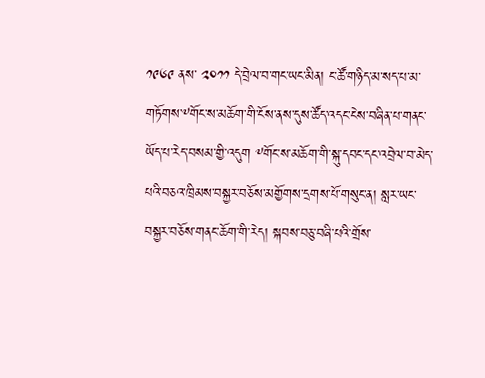༡༩༦༩ ནས་ ༢༠༡༡ དེ་བྲེལ་བ་གང་ཡང་མིན། ང་ཚོ་གཉིད་མ་སད་པ་མ་གཏོགས་༸གོང་ས་མཆོག་གི་ངོས་ནས་དུས་ཚོད་འདང་ངེས་བཞིན་པ་གནང་ཡོད་པ་རེད་བསམ་གྱི་འདུག ༸གོང་ས་མཆོག་གི་སྐུ་དབང་དང་འབྲེལ་བ་མེད་པའི་བཅའ་ཁྲིམས་བསྐྱར་བཅོས་མགྱོགས་དྲགས་པོ་གསུང་ན། སླར་ཡང་བསྐྱར་བཅོས་གནང་ཆོག་གི་རེད། སྐབས་བཅུ་བཞི་པའི་གྲོས་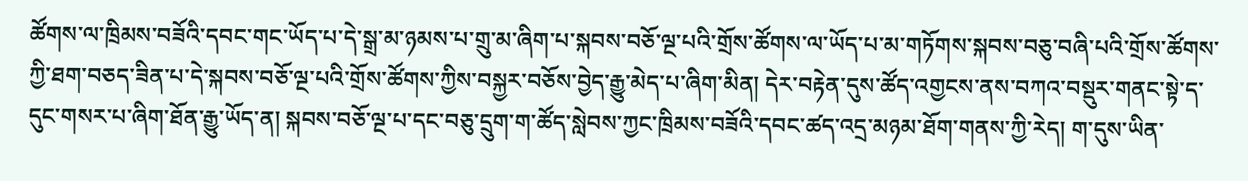ཚོགས་ལ་ཁྲིམས་བཟོའི་དབང་གང་ཡོད་པ་དེ་སྒྲ་མ་ཉམས་པ་གྲུ་མ་ཞིག་པ་སྐབས་བཅོ་ལྔ་པའི་གྲོས་ཚོགས་ལ་ཡོད་པ་མ་གཏོགས་སྐབས་བཅུ་བཞི་པའི་གྲོས་ཚོགས་ཀྱི་ཐག་བཅད་ཟིན་པ་དེ་སྐབས་བཅོ་ལྔ་པའི་གྲོས་ཚོགས་ཀྱིས་བསྐྱར་བཅོས་བྱེད་རྒྱུ་མེད་པ་ཞིག་མིན། དེར་བརྟེན་དུས་ཚོད་འགྱངས་ནས་བཀའ་བསྡུར་གནང་སྟེ་ད་དུང་གསར་པ་ཞིག་ཐོན་རྒྱུ་ཡོད་ན། སྐབས་བཅོ་ལྔ་པ་དང་བཅུ་དྲུག་ག་ཚོད་སླེབས་ཀྱང་ཁྲིམས་བཟོའི་དབང་ཚད་འདྲ་མཉམ་ཐོག་གནས་ཀྱི་རེད། ག་དུས་ཡིན་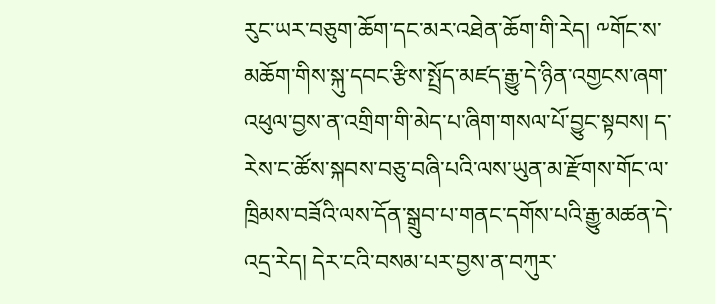རུང་ཡར་བཅུག་ཆོག་དང་མར་འཐེན་ཆོག་གི་རེད། ༸གོང་ས་མཆོག་གིས་སྐུ་དབང་རྩིས་སྤྲོད་མཛད་རྒྱུ་དེ་ཉིན་འགྱངས་ཞག་འཕུལ་བྱས་ན་འགྲིག་གི་མེད་པ་ཞིག་གསལ་པོ་བྱུང་སྟབས། ད་རེས་ང་ཚོས་སྐབས་བཅུ་བཞི་པའི་ལས་ཡུན་མ་རྫོགས་གོང་ལ་ཁྲིམས་བཟོའི་ལས་དོན་སྒྲུབ་པ་གནང་དགོས་པའི་རྒྱུ་མཚན་དེ་འདྲ་རེད། དེར་ངའི་བསམ་པར་བྱས་ན་བཀུར་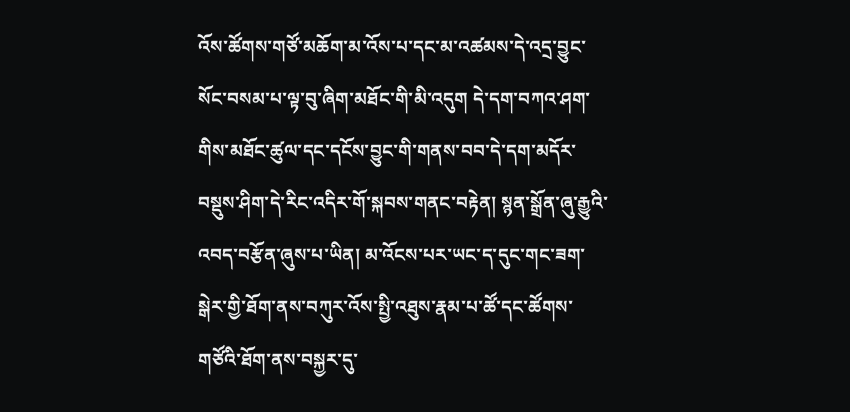འོས་ཚོགས་གཙོ་མཆོག་མ་འོས་པ་དང་མ་འཚམས་དེ་འདྲ་བྱུང་སོང་བསམ་པ་ལྟ་བུ་ཞིག་མཐོང་གི་མི་འདུག དེ་དག་བཀའ་ཤག་གིས་མཐོང་ཚུལ་དང་དངོས་བྱུང་གི་གནས་བབ་དེ་དག་མདོར་བསྡུས་ཤིག་དེ་རིང་འདིར་གོ་སྐབས་གནང་བརྟེན། སྙན་སྒྲོན་ཞུ་རྒྱུའི་འབད་བརྩོན་ཞུས་པ་ཡིན། མ་འོངས་པར་ཡང་ད་དུང་གང་ཟག་སྒེར་གྱི་ཐོག་ནས་བཀུར་འོས་སྤྱི་འཐུས་རྣམ་པ་ཚོ་དང་ཚོགས་གཙོའི་ཐོག་ནས་བསྐྱར་དུ་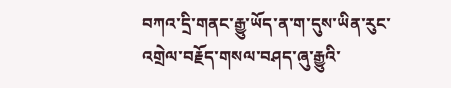བཀའ་དྲི་གནང་རྒྱུ་ཡོད་ན་ག་དུས་ཡིན་རུང་འགྲེལ་བརྗོད་གསལ་བཤད་ཞུ་རྒྱུའི་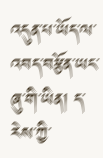འདུན་པ་ཡོད་ལ་འབད་བརྩོན་ཡང་ཞུ་གི་ཡིན། ད་རེས་ཀྱི་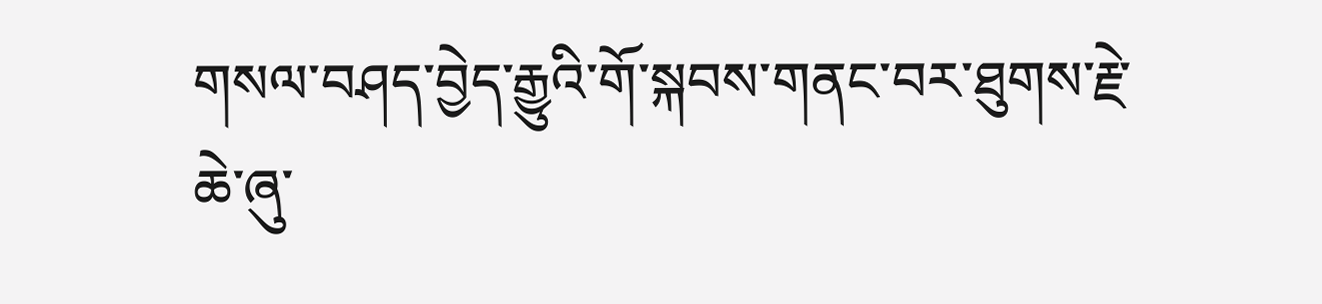གསལ་བཤད་བྱེད་རྒྱུའི་གོ་སྐབས་གནང་བར་ཐུགས་རྗེ་ཆེ་ཞུ་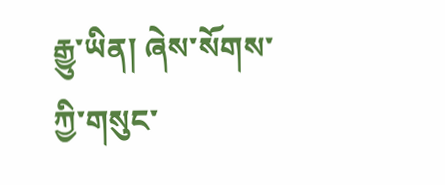རྒྱུ་ཡིན། ཞེས་སོགས་ཀྱི་གསུང་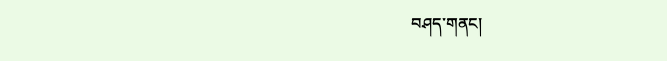བཤད་གནང།